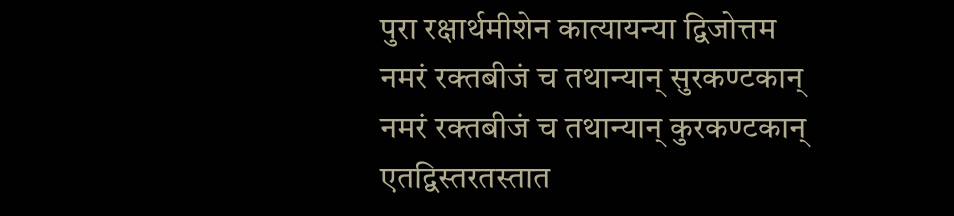पुरा रक्षार्थमीशेन कात्यायन्या द्विजोत्तम
नमरं रक्तबीजं च तथान्यान् सुरकण्टकान्
नमरं रक्तबीजं च तथान्यान् कुरकण्टकान्
एतद्विस्तरतस्तात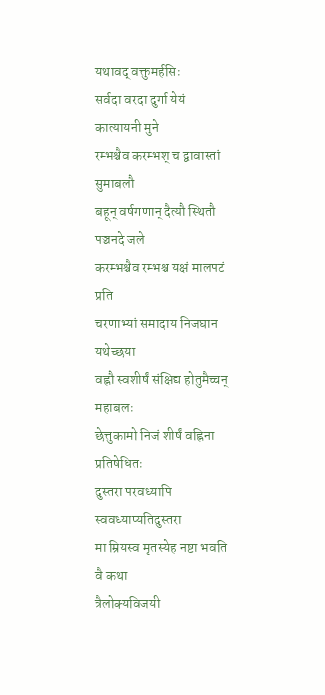यथावद् वक्तुमर्हसिः
सर्वदा वरदा दुर्गा येयं कात्यायनी मुने
रम्भश्चैव करम्भश् च द्वावास्तां सुमाबलौ
बहून् वर्षगणान् दैत्यौ स्थितौ पञ्चनदे जले
करम्भश्चैव रम्भश्च यक्षं मालपटं प्रति
चरणाभ्यां समादाय निजघान यथेच्छया
वह्नौ स्वशीर्षं संक्षिद्य होतुमैच्चन् महाबलः
छेत्तुकामो निजं शीर्षं वह्निना प्रतिषेधितः
दुस्तरा परवध्यापि स्ववध्याप्यतिदुस्तरा
मा म्रियस्व मृतस्येह नष्टा भवति वै कथा
त्रैलोक्यविजयी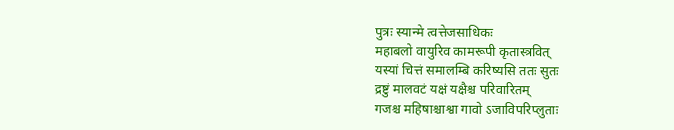पुत्रः स्यान्मे त्वत्तेजसाधिकः
महाबलो वायुरिव कामरूपी कृतास्त्रवित्
यस्यां चित्तं समालम्बि करिष्यसि ततः सुतः
द्रष्टुं मालवटं यक्षं यक्षैश्च परिवारितम्
गजश्च महिषाश्चाश्वा गावो ऽजाविपरिप्लुताः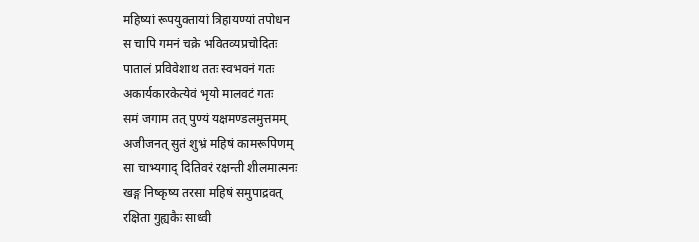महिष्यां रूपयुक्तायां त्रिहायण्यां तपोधन
स चापि गमनं चक्रे भवितव्यप्रचोदितः
पातालं प्रविवेशाथ ततः स्वभवनं गतः
अकार्यकारकेत्येवं भृयो मालवटं गतः
समं जगाम तत् पुण्यं यक्षमण्डलमुत्तमम्
अजीजनत् सुतं शुभ्रं महिषं कामरूपिणम्
सा चाभ्यगाद् दितिवरं रक्षन्ती शीलमात्मनः
खङ्ग निष्कृष्य तरसा महिषं समुपाद्रवत्
रक्षिता गुह्यकैः साध्वी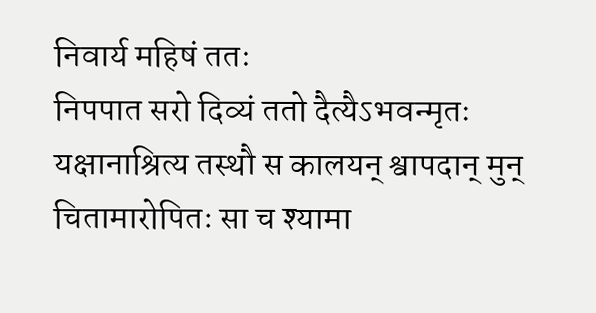निवार्य महिषं ततः
निपपात सरो दिव्यं ततो दैत्यैऽभवन्मृतः
यक्षानाश्रित्य तस्थौ स कालयन् श्वापदान् मुन्
चितामारोपितः सा च श्यामा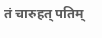तं चारुहत् पतिम्